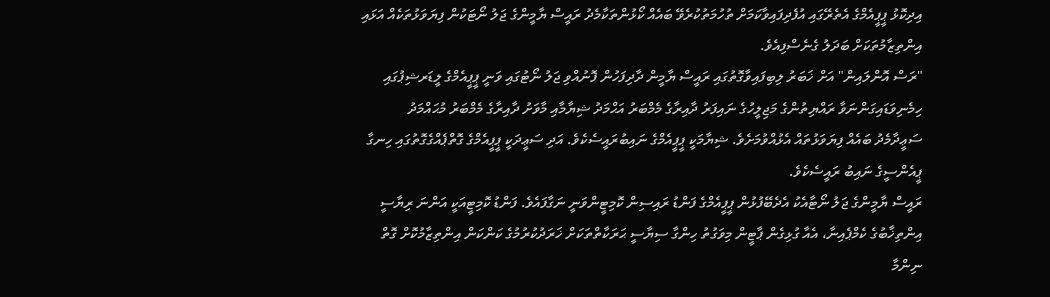އިދިކޮޅު ޕީޕީއެމްގެ އެތެރޭގައި އުފެދިފައިވާކަމަށް ތުހުމަތުކުރެވޭ ބައެއް ކޯޅުންތަކާމެދު ރައީސް ޔާމީންގެ ޖަލު ނޯޓަކުން ފިޔަވަޅުތަކެއް އަޅައި އިންތިޒާމުތަކަށް ބަދަލު ގެނެސްފިއެވެ.
"ރަސް އޮންލައިން" އަށް ޚަބަރު ލިބިފައިވާގޮތުގައި ރައީސް ޔާމީން ދާދިފަހުން ފޮނުއްވި ޖަލު ނޯޓުގައި ވަނީ ޕީޕީއެމްގެ ލީޑަރޝިޕުގައި ހިމެނިވަޑައިގަންނަވާ ރައްޔިތުންގެ މަޖިލީހުގެ ނައިފަރު ދާއިރާގެ މެމްބަރު އަޙްމަދު ޝިޔާމާއި މާވަށު ދާއިރާގެ މެމްބަރު މުޙައްމަދު ސަޢީދާމެދު ބައެއް ފިޔަވަޅުތައް އެޅުއްވުމަށެވެ. ޝިޔާމަކީ ޕީޕީއެމްގެ ނައިބުރައީސެކެވެ. އަދި ސަޢީދަކީ ޕީޕީއެމްގެ ގޮތްޕެއްގެގޮތުގައި ހިނގާ ޕީއެންސީގެ ނައިބު ރައީސެކެވެ.
ރައީސް ޔާމީންގެ ޖަލު ނޯޓާއެކު އެދެބޭފުޅުން ޕީޕީއެމްގެ ފަންޑު ރައިސިން ކޮމިޓީންވަނީ ނަގާފައެވެ. ފަންޑު ކޮމިޓީއަކީ އަންނަ ރިޔާސީ އިންތިޚާބުގެ ކެމްޕެއިނާ، އެއާ ގުޅިގެން ޕާޓީން މިވަގުތު ހިންގާ ސިޔާސީ ޙަރަކާތްތަކަށް ޚަރަދުކުރުމުގެ ކަންކަން އިންތިޒާމުކޮށް ގޮތް ނިންމާ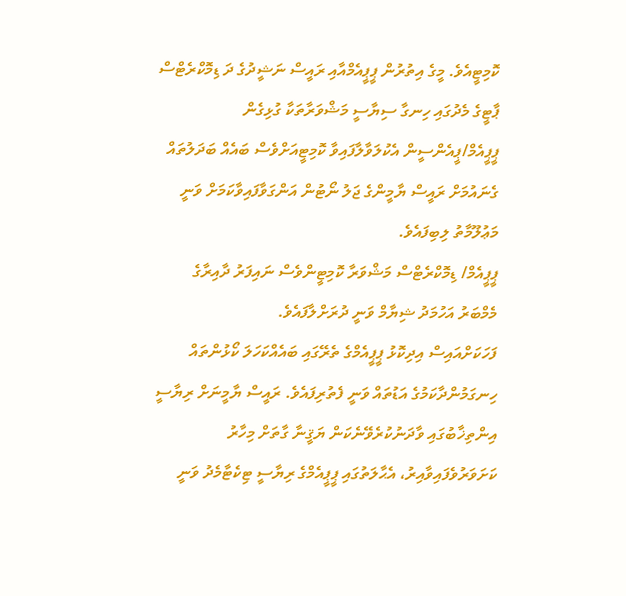ކޮމިޓީއެވެ. މީގެ އިތުރުން ޕީޕީއެމްއާއި ރައީސް ނަޝީދުގެ ދަ ޑިމޮކްރެޓްސް ޕާޓީގެ މެދުގައި ހިނގާ ސިޔާސީ މަޝްވަރާތަކާ ގުޅިގެން ޕީޕީއެމް/ޕީއެންސީން އެކުލަވާލާފައިވާ ކޮމިޓީއަށްވެސް ބައެއް ބަދަލުތައް ގެނައުމަށް ރައީސް ޔާމީންގެ ޖަލު ނޯޓުން އަންގަވާފައިވާކަމަށް ވަނީ މަޢުލޫމާތު ލިބިފައެވެ.
ޕީޕީއެމް/ ޑިމޮކްރެޓްސް މަޝްވަރާ ކޮމިޓީންވެސް ނައިފަރު ދާއިރާގެ މެމްބަރު އަހުމަދު ޝިޔާމް ވަނީ ދުރަށްލާފައެވެ.
ފަހަކަށްއައިސް އިދިކޮޅު ޕީޕީއެމްގެ ތެރޭގައި ބައެއްކަހަލަ ކޯޅުންތައް ހިނގަމުންދާކަމުގެ އަޑުތައް ވަނީ ފެތުރިފައެވެ. ރައީސް ޔާމީނަށް ރިޔާސީ އިންތިޚާބުގައި ވާދަނުކުރެވޭނެކަން ޔަޤީނާ ގާތަށް މިހާރު ކަށަވަރުވެފައިވާއިރު، އެޙާލަތުގައި ޕީޕީއެމްގެ ރިޔާސީ ޓިކެޓާމެދު ވަނީ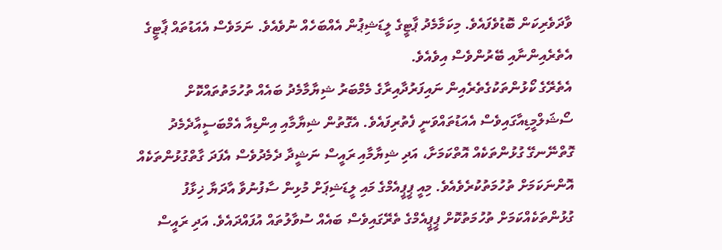ވާދަވެރިކަން ބޮޑުވެފައެވެ. މިކަމާމެދު ޕާޓީގެ ލީޑަޝިޕުން އެއްބަހެއް ނުވެއެވެ. ނަމަވެސް އެއަޑުތައް ޕާޓީގެ އެތެރެއިންނާއި ބޭރުންވެސް އިވެއެވެ.
އެތެރޭގެ ކޯޅުންތަކުގެތެރެއިން ނައިފަރުދާއިރާގެ މެމްބަރު ޝިޔާމާމެދު ބައެއް ތުހުމަތުތައްކޮށް ސޯޝަލްމީޑިއާގައިވެސް އެއަޑުތައްވަނީ ފެތުރިފައެވެ. އެގޮތުން ޝިޔާމާއި އިންޑިއާ އެމްބަސީއާދެމެދު ގޮތްނޭނގޭ ގުޅުންތަކެއް އޮތްކަމަށާ، އަދި ޝިޔާމާއި ރައީސް ނަޝީދާ ދެމެދުވެސް އެފަދަ ގާތްގުޅުންތަކެއް އޮންނަކަމަށް ތުހުމަތުކުރެވެއެވެ. މިއީ ޕީޕީއެމްގެ މައި ލީޑަޝިޕަށް މުޅިން ސާފުނުވާ އާދަޔާ ޚިޅާފު ގުޅުންތަކެއްކަމަށް ތުހުމަތުކޮށް ޕީޕީއެމްގެ ތެރޭގައިވެސް ބައެއް ސުވާލުތައް އުފައްދައެވެ. އަދި ރައީސް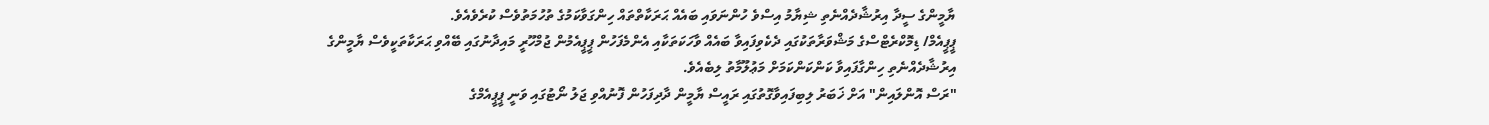ޔާމީންގެ ސީދާ އިރުޝާދެއްނެތި ޝިޔާމު އިސްވެ ހުންނަވައި ބައެއް ޙަރަކާތްތައް ހިންގަވާކަމުގެ ތުހުމަތުވެސް ކުރެވެއެވެ.
ޕީޕީއެމް/ ޑިމޮކްރެޓްސްގެ މަޝްވަރާތަކުގައި ދެކެވިފައިވާ ބައެއް ވާހަކަތަކާއި އެންމެފަހުން ޕީޕީއެމުން ޖުމްހޫރީ މައިދާނުގައި ބޭއްވި ޙަރަކާތަކީވެސް ޔާމީންގެ އިރުޝާދެއްނެތި ހިންގާފައިވާ ކަންކަންކަމަށް މަޢުލޫމާތު ލިބެއެވެ.
"ރަސް އޮންލައިން" އަށް ޚަބަރު ލިބިފައިވާގޮތުގައި ރައީސް ޔާމީން ދާދިފަހުން ފޮނުއްވި ޖަލު ނޯޓުގައި ވަނީ ޕީޕީއެމްގެ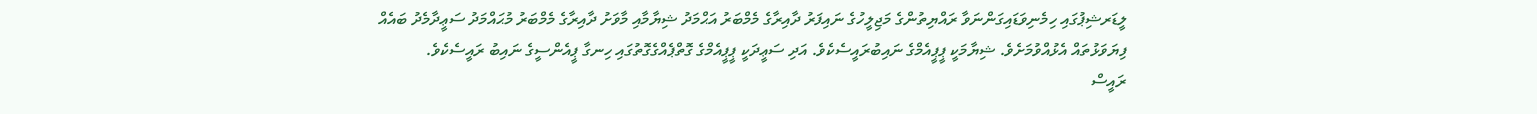ލީޑަރޝިޕުގައި ހިމެނިވަޑައިގަންނަވާ ރައްޔިތުންގެ މަޖިލީހުގެ ނައިފަރު ދާއިރާގެ މެމްބަރު އަޙްމަދު ޝިޔާމާއި މާވަށު ދާއިރާގެ މެމްބަރު މުޙައްމަދު ސަޢީދާމެދު ބައެއް ފިޔަވަޅުތައް އެޅުއްވުމަށެވެ. ޝިޔާމަކީ ޕީޕީއެމްގެ ނައިބުރައީސެކެވެ. އަދި ސަޢީދަކީ ޕީޕީއެމްގެ ގޮތްޕެއްގެގޮތުގައި ހިނގާ ޕީއެންސީގެ ނައިބު ރައީސެކެވެ.
ރައީސް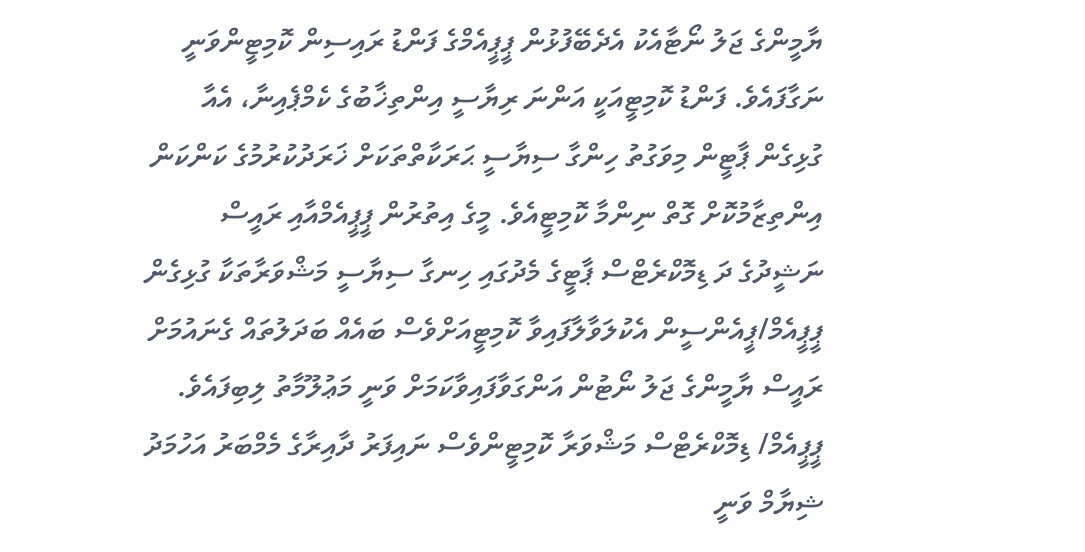ޔާމީންގެ ޖަލު ނޯޓާއެކު އެދެބޭފުޅުން ޕީޕީއެމްގެ ފަންޑު ރައިސިން ކޮމިޓީންވަނީ ނަގާފައެވެ. ފަންޑު ކޮމިޓީއަކީ އަންނަ ރިޔާސީ އިންތިޚާބުގެ ކެމްޕެއިނާ، އެއާ ގުޅިގެން ޕާޓީން މިވަގުތު ހިންގާ ސިޔާސީ ޙަރަކާތްތަކަށް ޚަރަދުކުރުމުގެ ކަންކަން އިންތިޒާމުކޮށް ގޮތް ނިންމާ ކޮމިޓީއެވެ. މީގެ އިތުރުން ޕީޕީއެމްއާއި ރައީސް ނަޝީދުގެ ދަ ޑިމޮކްރެޓްސް ޕާޓީގެ މެދުގައި ހިނގާ ސިޔާސީ މަޝްވަރާތަކާ ގުޅިގެން ޕީޕީއެމް/ޕީއެންސީން އެކުލަވާލާފައިވާ ކޮމިޓީއަށްވެސް ބައެއް ބަދަލުތައް ގެނައުމަށް ރައީސް ޔާމީންގެ ޖަލު ނޯޓުން އަންގަވާފައިވާކަމަށް ވަނީ މަޢުލޫމާތު ލިބިފައެވެ.
ޕީޕީއެމް/ ޑިމޮކްރެޓްސް މަޝްވަރާ ކޮމިޓީންވެސް ނައިފަރު ދާއިރާގެ މެމްބަރު އަހުމަދު ޝިޔާމް ވަނީ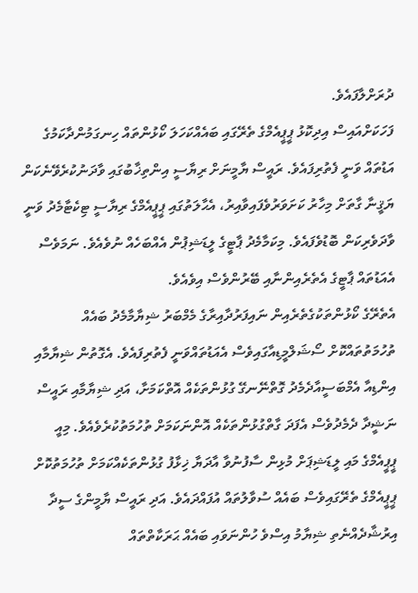ދުރަށްލާފައެވެ.
ފަހަކަށްއައިސް އިދިކޮޅު ޕީޕީއެމްގެ ތެރޭގައި ބައެއްކަހަލަ ކޯޅުންތައް ހިނގަމުންދާކަމުގެ އަޑުތައް ވަނީ ފެތުރިފައެވެ. ރައީސް ޔާމީނަށް ރިޔާސީ އިންތިޚާބުގައި ވާދަނުކުރެވޭނެކަން ޔަޤީނާ ގާތަށް މިހާރު ކަށަވަރުވެފައިވާއިރު، އެޙާލަތުގައި ޕީޕީއެމްގެ ރިޔާސީ ޓިކެޓާމެދު ވަނީ ވާދަވެރިކަން ބޮޑުވެފައެވެ. މިކަމާމެދު ޕާޓީގެ ލީޑަޝިޕުން އެއްބަހެއް ނުވެއެވެ. ނަމަވެސް އެއަޑުތައް ޕާޓީގެ އެތެރެއިންނާއި ބޭރުންވެސް އިވެއެވެ.
އެތެރޭގެ ކޯޅުންތަކުގެތެރެއިން ނައިފަރުދާއިރާގެ މެމްބަރު ޝިޔާމާމެދު ބައެއް ތުހުމަތުތައްކޮށް ސޯޝަލްމީޑިއާގައިވެސް އެއަޑުތައްވަނީ ފެތުރިފައެވެ. އެގޮތުން ޝިޔާމާއި އިންޑިއާ އެމްބަސީއާދެމެދު ގޮތްނޭނގޭ ގުޅުންތަކެއް އޮތްކަމަށާ، އަދި ޝިޔާމާއި ރައީސް ނަޝީދާ ދެމެދުވެސް އެފަދަ ގާތްގުޅުންތަކެއް އޮންނަކަމަށް ތުހުމަތުކުރެވެއެވެ. މިއީ ޕީޕީއެމްގެ މައި ލީޑަޝިޕަށް މުޅިން ސާފުނުވާ އާދަޔާ ޚިޅާފު ގުޅުންތަކެއްކަމަށް ތުހުމަތުކޮށް ޕީޕީއެމްގެ ތެރޭގައިވެސް ބައެއް ސުވާލުތައް އުފައްދައެވެ. އަދި ރައީސް ޔާމީންގެ ސީދާ އިރުޝާދެއްނެތި ޝިޔާމު އިސްވެ ހުންނަވައި ބައެއް ޙަރަކާތްތައް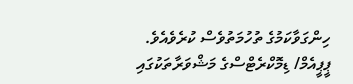ހިންގަވާކަމުގެ ތުހުމަތުވެސް ކުރެވެއެވެ.
ޕީޕީއެމް/ ޑިމޮކްރެޓްސްގެ މަޝްވަރާތަކުގައި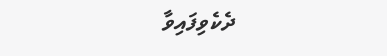ދެކެވިފައިވާ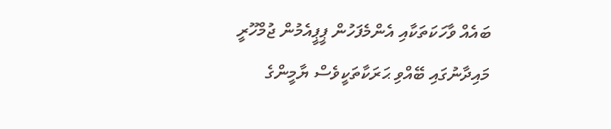ބައެއް ވާހަކަތަކާއި އެންމެފަހުން ޕީޕީއެމުން ޖުމްހޫރީ މައިދާނުގައި ބޭއްވި ޙަރަކާތަކީވެސް ޔާމީންގެ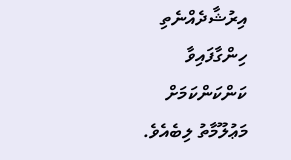އިރުޝާދެއްނެތި ހިންގާފައިވާ ކަންކަންކަމަށް މަޢުލޫމާތު ލިބެއެވެ.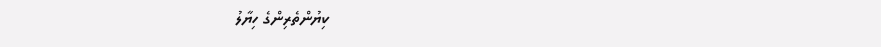ކިޔުންތެރިންގެ ހިޔާލު